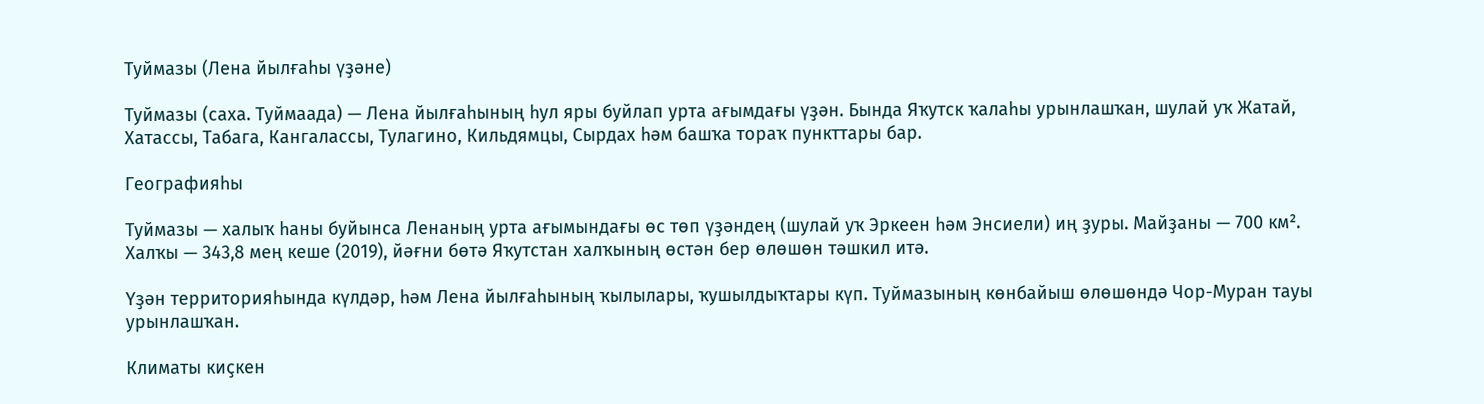Туймазы (Лена йылғаһы үҙәне)

Туймазы (саха. Туймаада) — Лена йылғаһының һул яры буйлап урта ағымдағы үҙән. Бында Яҡутск ҡалаһы урынлашҡан, шулай уҡ Жатай, Хатассы, Табага, Кангалассы, Тулагино, Кильдямцы, Сырдах һәм башҡа тораҡ пункттары бар.

Географияһы

Туймазы — халыҡ һаны буйынса Ленаның урта ағымындағы өс төп үҙәндең (шулай уҡ Эркеен һәм Энсиели) иң ҙуры. Майҙаны — 700 км². Халҡы — 343,8 мең кеше (2019), йәғни бөтә Яҡутстан халҡының өстән бер өлөшөн тәшкил итә.

Үҙән территорияһында күлдәр, һәм Лена йылғаһының ҡылылары, ҡушылдыҡтары күп. Туймазының көнбайыш өлөшөндә Чор-Муран тауы урынлашҡан.

Климаты киҫкен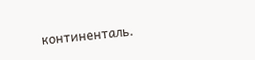континенталь.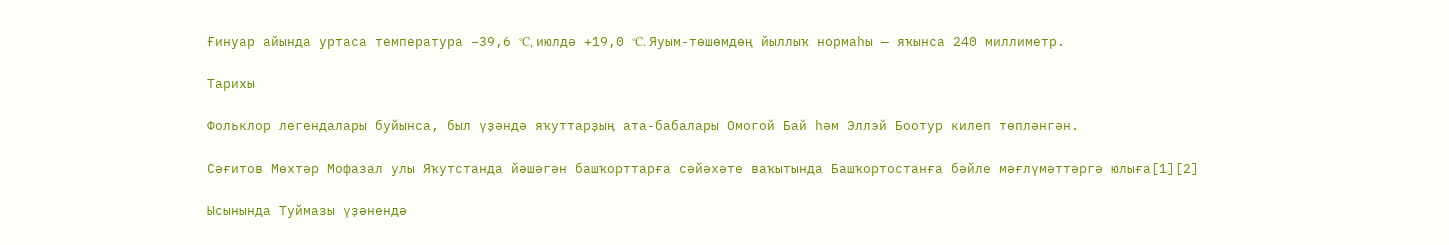Ғинуар айында уртаса температура −39,6 °C, июлдә +19,0 °C. Яуым-төшөмдөң йыллыҡ нормаһы — яҡынса 240 миллиметр.

Тарихы

Фольклор легендалары буйынса, был үҙәндә яҡуттарҙың ата-бабалары Омогой Бай һәм Эллэй Боотур килеп төпләнгән.

Сәғитов Мөхтәр Мофазал улы Яҡутстанда йәшәгән башҡорттарға сәйәхәте ваҡытында Башҡортостанға бәйле мәғлүмәттәргә юлыға[1][2]

Ысынында Туймазы үҙәнендә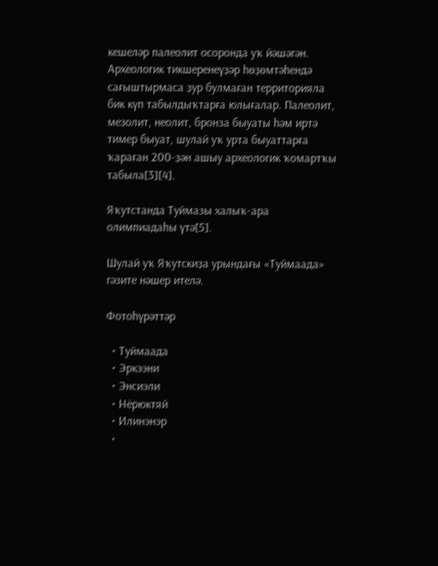кешеләр палеолит осоронда уҡ йәшәгән. Археологик тикшеренеүҙәр һөҙөмтәһендә сағыштырмаса ҙур булмаған территорияла бик күп табылдыҡтарға юлығалар. Палеолит, мезолит, неолит, бронза быуаты һәм иртә тимер быуат, шулай уҡ урта быуаттарға ҡараған 200-ҙән ашыу археологик ҡомартҡы табыла[3][4].

Яҡутстанда Туймазы халыҡ-ара олимпиадаһы үтә[5].

Шулай уҡ Яҡутскиҙа урындағы «Туймаада» гәзите нәшер ителә.

Фотоһүрәттәр

  • Туймаада
  • Эркээни
  • Энсиэли
  • Нёрюктяй
  • Илинэнэр
  •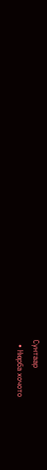Сунтаар
  • Нюрба хочото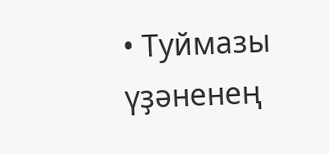• Туймазы үҙәненең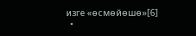изге «өсмөйөшө»[6]
  •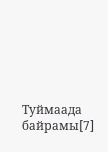Туймаада байрамы[7]